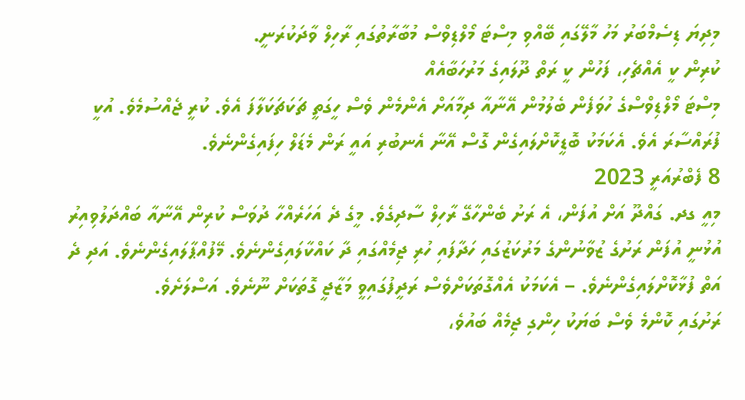މިދިޔަ ޑިސެމްބަރު މަހު މާލޭގައި ބޭއްވި މިސްޓަ މޯލްޑިވްސް މުބާރާތުގައި ރާހިލް ވާދަކުރަނީ.
ކުރިން ކީ އެއްޗެހި، ފަހުން ކީ ރަތް ދޫލައިގެ މަރުހަބާއެއް
މިސްޓަ މޯލްޑިވްސްގެ ހުވަފެން ބެލުމުން އޭނާއާ ދިމާއަށް އެންމެން ވެސް ހީގަތީ ޗަކަޗަކަލާފަ އެވެ. ކުރީ ޖެއްސުމެވެ. އުކީ ފުރައްސާރަ އެވެ. އެކަމަކު ބޮޑީކޮށްލައިގެން ގޮސް އޭނާ އެނބުރި އައީ ރަން މެޑަލް ހިފައިގެންނެވެ.
8 ފެބްރުއަރީ 2023
މިއީ ގދ. ގައްދޫ އަށް އުފަން، އެ ރަށު ބެންހާގޭ ރާހިލް ސާދިގެވެ. މީގެ ދެ އަހަރެއްހާ ދުވަސް ކުރިން އޭނާއާ ބައްދަލުވިއިރު އުޅުނީ އުފަން ރަށުގެ ޒުވާނުންގެ މަރުކަޒުގައި ހަދާފައި ހުރި ޖިމެއްގައި ދާ ކައްކާލައިގެންނެވެ. މޭފުއްޕާލައިގެންނެވެ. އަދި ދެ އަތް ފުޅާކޮށްލައިގެންނެވެ. – އެކަމަކު އެއްގޮތަކަށްވެސް ރަދީފުގައިވީ މަޒާޖީ ގޮތަކަށް ނޫނެވެ. އަސްލަށެވެ.
ރަށުގައި ކޮންމެ ވެސް ބަޔަކު ހިންގި ޖިމެއް ބައުވެ،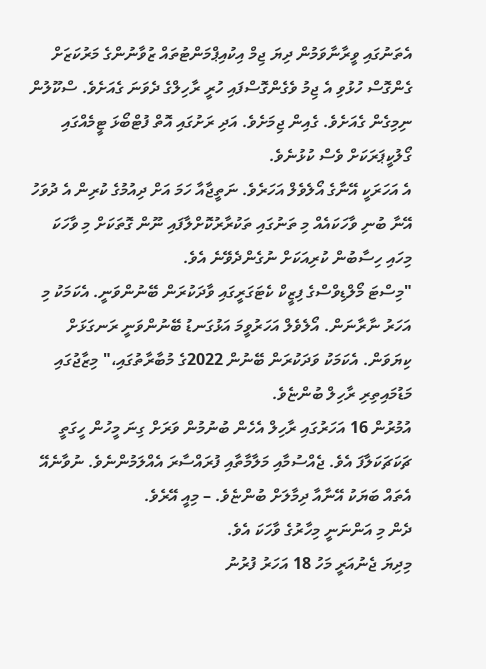އެތަނުގައި ވީރާނާވަމުން ދިޔަ ޖިމް އިކުއިޕްމަންޓުތައް ޒުވާނުންގެ މަރުކަޒަށް ގެންގޮސް ހުޅުވި އެ ޖިމު ވެގެންގޮސްފައި ހުރީ ރާހިލްގެ ދެވަނަ ގެއަށެވެ. ސްކޫލުން ނިމިގެން ގެއަށެވެ. ގެއިން ޖިމަށެވެ. އަދި ރަށުގައި އޮތް ފުޓްބޯޅަ ޓީމެއްގައި ގޯލުކީޕަރަކަށް ވެސް ކުޅުނެވެ.
އެ އަހަރަކީ އޭނާގެ އޯލެވެލް އަހަރެވެ. ނަތީޖާއާ ހަމަ އަށް ދިއުމުގެ ކުރިން އެ ދުވަހު އޭނާ ބުނި ވާހަކައެއް މި ތަނުގައި ތަކުރާރުކޮށްލާފައި ނޫން ގޮތަކަށް މި ވާހަކަ މިހައި ހިސާބުން ކުރިއަކަށް ނުގެންދެވޭނެ އެވެ.
"މިސްޓަ މޯލްޑިވްސްގެ ފިޒީކް ކެޓަގަރީގައި ވާދަކުރަން ބޭނުންވަނީ. އެކަމަކު މި އަހަރު ނާރާނަން. އޯލެވެލް އަހަރުވީމަ އަޅުގަނޑު ބޭނުންވަނީ ރަނގަޅަށް ކިޔަވަން. އެކަމަކު ވަދަކުރަން ބޭނުން 2022ގެ މުބާރާތުގައި،" މިޒާޖުގައި މަޑުމައިތިރި ރާހިލް ބުންޏެވެ.
އުމުރުން 16 އަހަރުގައި ރާހިލް އެހެން ބުނުމުން ވަރަށް ގިނަ މީހުން ހީގަތީ ޗަކަޗަކަލާފަ އެވެ. ޖެއްސުމާއި މަލާމާތާއި ފުރައްސާރަ އެއްލަމުންނެވެ. ނުވާނެއޭ އެތައް ބަޔަކު އޭނާއާ ދިމާލަށް ބުންޏެވެ. – މިއީ އޭރެވެ.
ދެން މި އަންނަނީ މިހާރުގެ ވާހަކަ އެވެ.
މިދިޔަ ޖެނުއަރީ މަހު 18 އަހަރު ފުރުނު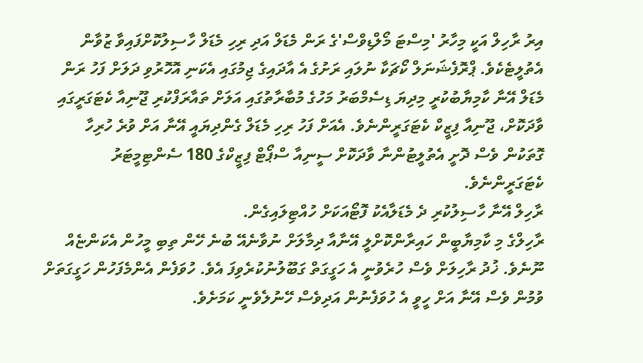އިރު ރާހިލް އަކީ މިހާރު 'މިސްޓަ މޯލްޑިވްސް'ގެ ރަން މެޑަލް އަދި ރިހި މެޑަލް ހާސިލުކޮށްފައިވާ ޒުވާން އެތުލީޓެކެވެ. ޕްރޮފެޝަނަލް ކޯޗަކާ ނުލައި ރަށުގެ އެ އާދައިގެ ޖިމުގައި އެކަނި އޮހޮރުވި ދަލަށް ފަހު ރަން މެޑަލް އޭނާ ކާމިޔާބުކުރީ މިދިޔަ ޑިސެމްބަރު މަހުގެ މުބާރާތުގައި އަލަށް ތައާރަފްކުރި ޖޫނިއާ ކެޓަގަރީގައި ވާދަކޮށް، ޖޫނިއާ ފިޒީކް ކެޓަގަރީންނެވެ. އެއަށް ފަހު ރިހި މެޑަލް ގެންދިޔައީ އޭނާ އަށް ވުރެ ހުރިހާ ގޮތަކުން ވެސް ދޮށީ އެތުލީޓުންނާ ވާދަކޮށް ސީނިއާ ސްޕޯޓް ފިޒީކްގެ 180 ސެންޓިމީޓަރު ކެޓަގަރީންނެވެ.
ރާހިލް އޭނާ ހާސިލުކުރި ދެ މެޑަލާއެކު ފޮޓޯއަކަށް ހުއްޓިލައިގެން.
ރާހިލްގެ މި ކާމިޔާބީން ހައިރާންކޮށްލީ އޭނާއާ ދިމާލަށް ނުވާނެއޭ ބުނެ ހޭން ތިބި މީހުން އެކަންޏެއް ނޫނެވެ. ޚުދު ރާހިލަށް ވެސް ހުރެވުނީ އެ ހަގީގަތް ގަބޫލުނުކުރެވިފަ އެވެ. ހުވަފެން އެންމެފަހުން ހަގީގަތަށް ވުމުން ވެސް އޭނާ އަށް ހީވީ އެ ހުވަފެނުން އަދިވެސް ހޭނުލެވެނީ ކަމަށެވެ.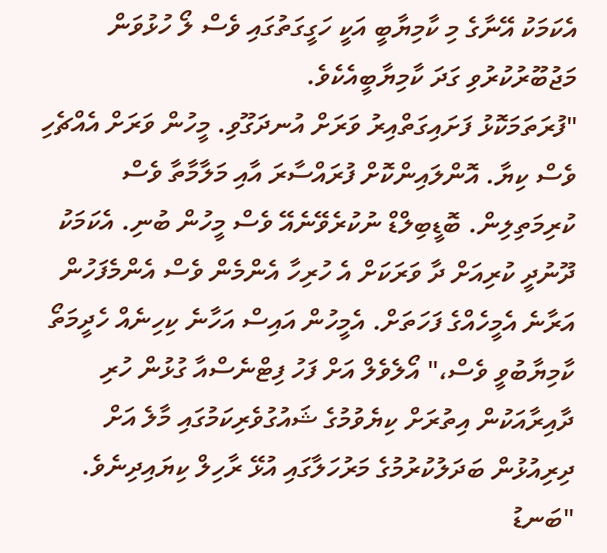އެކަމަކު އޭނާގެ މި ކާމިޔާބީ އަކީ ހަގީގަތުގައި ވެސް ލޯ ހުޅުވަން މަޖުބޫރުކުރުވި ގަދަ ކާމިޔާބީއެކެވެ.
"ފުރަތަމަކޮޅު ފަށައިގަތްއިރު ވަރަށް އުނދަގޫވި. މީހުން ވަރަށް އެއްޗެހި ވެސް ކިޔާ. އޮންލައިންކޮށް ފުރައްސާރަ އާއި މަލާމާތާ ވެސް ކުރިމަތިލިން. ބޮޑީބިލްޑް ނުކުރެވޭނެއޭ ވެސް މީހުން ބުނި. އެކަމަކު ދޫނުދީ ކުރިއަށް ދާ ވަރަކަށް އެ ހުރިހާ އެންމެން ވެސް އެންމެފަހުން އަރާނެ އެމީހެއްގެ ފަހަތަށް. އެމީހުން އައިސް އަހާނެ ކިހިނެއް ހެދީމަތޯ ކާމިޔާބުވީ ވެސް،" އޯލެވެލް އަށް ފަހު ފިޓްނެސްއާ ގުޅުން ހުރި ދާއިރާއަކުން އިތުރަށް ކިޔެވުމުގެ ޝައުގުވެރިކަމުގައި މާލެ އަށް ދިރިއުޅުން ބަދަލުކުރުމުގެ މަރުހަލާގައި އުޅޭ ރާހިލް ކިޔައިދިނެވެ.
"ބަނޑު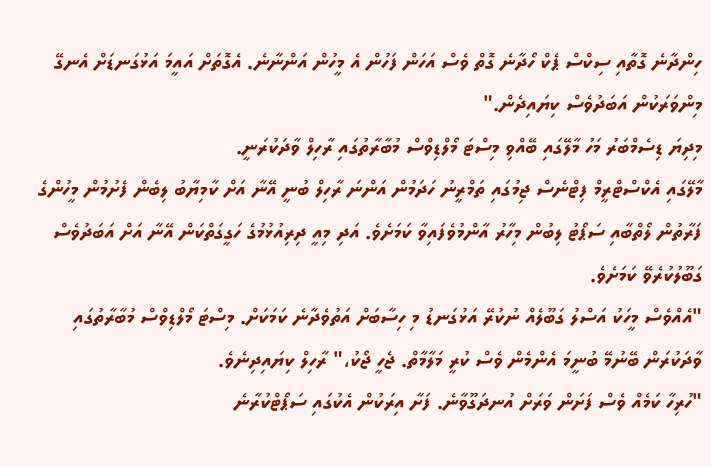ހިންދާނެ ގޮތާއި ސިކްސް ޕެކް ހޯދާނެ ގޮތް ވެސް އަހަން ފަހުން އެ މީހުން އަންނާނެ. އެގޮތަށް އައީމަ އަޅުގަނޑަށް އެނގޭ މިންވަރަކުން އަބަދުވެސް ކިޔައިދެން."
މިދިޔަ ޑިސެމްބަރު މަހު މާލޭގައި ބޭއްވި މިސްޓަ މޯލްޑިވްސް މުބާރާތުގައި ރާހިލް ވާދަކުރަނީ.
މާލޭގައި އެކްސްޓްރީމް ފިޓްނެސް ޖިމުގައި ތަމްރީނު ހަދަމުން އަންނަ ރާހިލް ބުނީ އޭނާ އަށް ކާމިޔާބު ލިބެން ފެށުމުން މީހުންގެ ފަރާތުން ލޯތްބާއި ސަޕޯޓު ލިބުން މިހާރު އާންމުވެފައިވާ ކަމަށެވެ. އަދި މިއީ ދިރިއުޅުމުގެ ހަގީގަތްކަން އޭނާ އަށް އަބަދުވެސް ގަބޫލުކުރެވޭ ކަމަށެވެ.
"އެއްވެސް މީހަކު އަސްލު ގަބޫލެއް ނުކުރޭ އަޅުގަނޑު މި ހިސާބަށް އަތުވެދާނެ ކަމަކަށް. މިސްޓަ މޯލްޑިވްސް މުބާރާތުގައި ވާދަކުރަން ބޭނުމޭ ބުނީމަ އެންމެން ވެސް ކުރީ މަލާމާތް. ޖެހީ ޖޯކު،" ރާހިލް ކިޔައިދިނެވެ.
"ހުރިހާ ކަމެއް ވެސް ފަށަން ވަރަށް އުނދަގޫވާނެ. ފަށާ އިރަކުން އެކުގައި ސަޕޯޓްކުރާނެ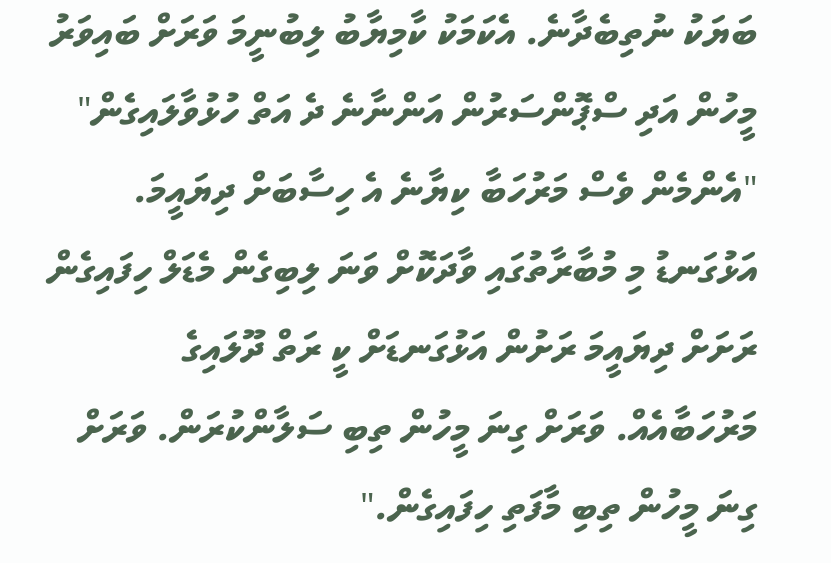ބަޔަކު ނުތިބެދާނެ. އެކަމަކު ކާމިޔާބު ލިބުނީމަ ވަރަށް ބައިވަރު މީހުން އަދި ސްޕޮންސަރުން އަންނާނެ ދެ އަތް ހުޅުވާލައިގެން"
"އެންމެން ވެސް މަރުހަބާ ކިޔާނެ އެ ހިސާބަށް ދިޔައީމަ. އަޅުގަނޑު މި މުބާރާތުގައި ވާދަކޮށް ވަނަ ލިބިގެން މެޑަލް ހިފައިގެން ރަށަށް ދިޔައީމަ ރަށުން އަޅުގަނޑަށް ކީ ރަތް ދޫލައިގެ މަރުހަބާއެއް. ވަރަށް ގިނަ މީހުން ތިބި ސަލާންކުރަން. ވަރަށް ގިނަ މީހުން ތިބި މާފަތި ހިފައިގެން."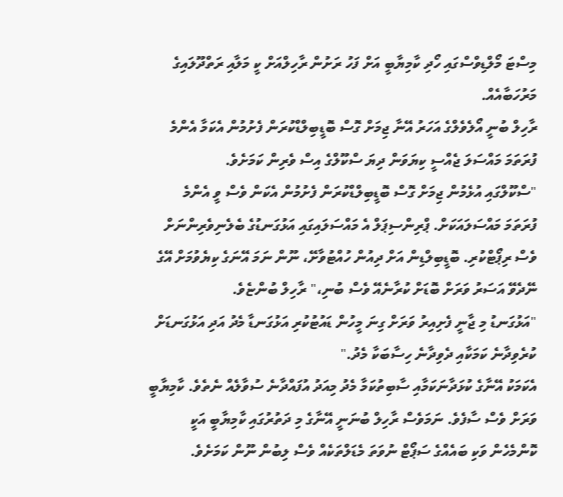މިސްޓަ މޯލްޑިވްސްގައި ހޯދި ކާމިޔާބީ އަށް ފަހު ރަށުން ރާހިލްއަށް ކީ މަލާއި ރަތްދޫލައިގެ މަރުހަބާއެއް.
ރާހިލް ބުނީ އޯލެވެލްގެ އަހަރު އޭނާ ޖިމަށް ގޮސް ބޮޑީބިލްޑްކުރަން ފެށުމުން އެކަމާ އެންމެ ފުރަތަމަ މައްސަލަ ޖެއްސީ ކިޔަވަން ދިޔަ ސްކޫލްގެ އިސް ވެރިން ކަމަށެވެ.
"ސްކޫލްގައި އުޅެމުން ޖިމަށް ގޮސް ބޮޑީބިލްޑްކުރަން ފެށުމުން އެކަން ވެސް ވީ އެންމެ ފުރަތަމަ މައްސަލައަކަށް. ޕްރިންސިޕަލް އެ މައްސަލައިގައި އަޅުގަނޑުގެ ބެލެނިވެރިންނަށް ވެސް ރިޕޯޓްކުރި. ބޮޑީބިލްޑިން އަށް ދިއުން ހުއްޓުވާށޭ، ނޫން ނަމަ އޭނަގެ ކިޔެވުމަށް އޭގެ ނޭދެވޭ އަސަރު ވަރަށް ބޮޑަށް ކުރާނެއޭ ވެސް ބުނި،" ރާހިލް ބުންޏެވެ.
"އަޅުގަނޑު މި ޖާނީ ފެށިއިރު ވަރަށް ގިނަ މީހުން ޑައުޓުކުރި އަޅުގަނޑާ މެދު އަދި އަޅުގަނޑަށް ކުރެވިދާނެ ކަމަކާއި ދެވިދާނެ ހިސާބަކާ މެދު."
އެކަމަކު އޭނާގެ ކުޅަދާނަކަމާއި ސާބިތުކަމާ މެދު މިއަދު އުފައްދާނެ ސުވާލެއް ނެތެވެ. ކާމިޔާބީ ވަރަށް ވެސް ސާފެވެ. ނަމަވެސް ރާހިލް ބުނަނީ އޭނާގެ މި ދަތުރުގައި ކާމިޔާބީ އަކީ ކޮންމެހެން ވަކި ބައެއްގެ ސަޕޯޓް ނުވަތަ މެޑަލްތަކެއް ވެސް ލިބުން ނޫން ކަމަށެވެ.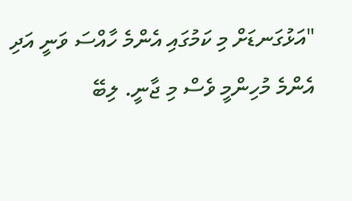"އަޅުގަނޑަށް މި ކަމުގައި އެންމެ ހާއްސަ ވަނީ އަދި އެންމެ މުހިންމީ ވެސް މި ޖާނީ. ލިބޭ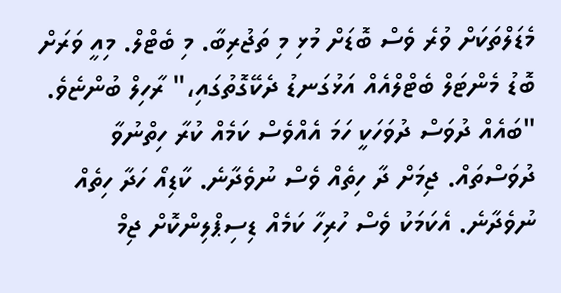މެޑަލްތަކަށް ވުރެ ވެސް ބޮޑަށް މުޅި މި ތަޖުރިބާ. މި ބެޓްލް. މިއީ ވަރަށް ބޮޑު މެންޓަލް ބެޓްލްއެއް އަޅުގަނޑު ދެކޭގޮތުގައި،" ރާހިލް ބުންޏެވެ.
"ބައެއް ދުވަސް ދުވަހަކީ ހަމަ އެއްވެސް ކަމެއް ކުރާ ހިތްނުވާ ދުވަސްތައް. ޖިމަށް ދާ ހިތެއް ވެސް ނުވެދާނެ. ކާޑިއޯ ހަދާ ހިތެއް ނުވެދާނެ. އެކަމަކު ވެސް ހުރިހާ ކަމެއް ޑިސިޕްލިންކޮށް ޖިމް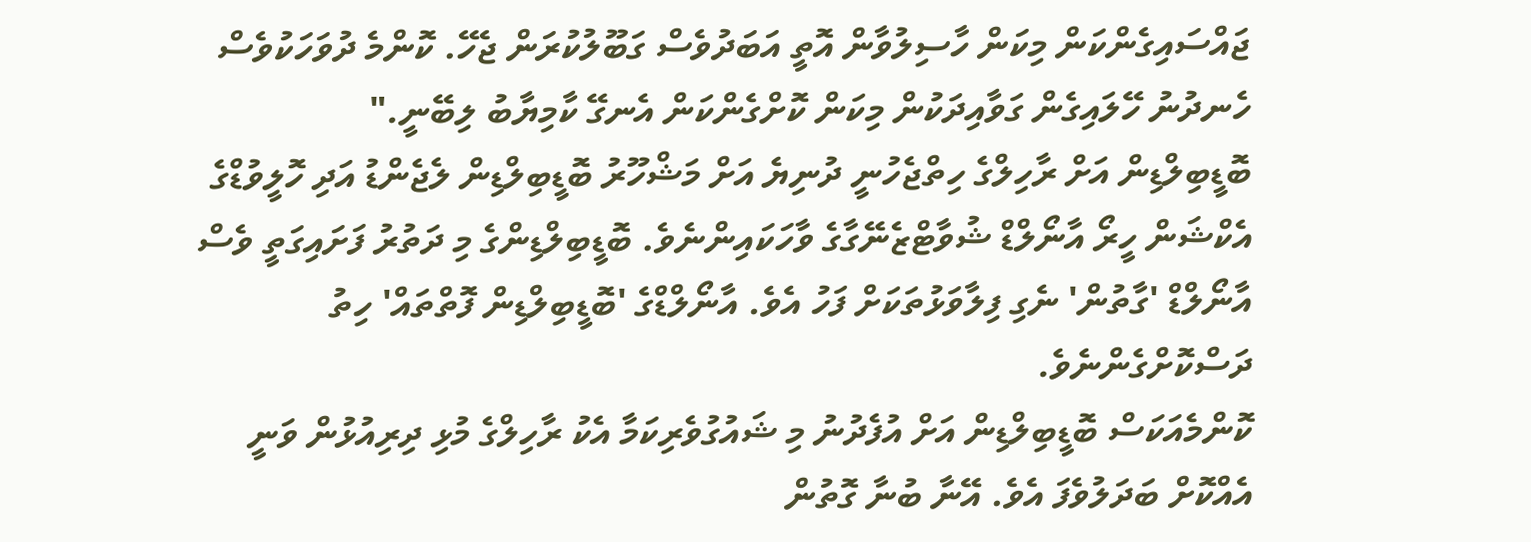ޖައްސައިގެންކަން މިކަން ހާސިލުވާން އޮތީ އަބަދުވެސް ގަބޫލުކުރަން ޖެހޭ. ކޮންމެ ދުވަހަކުވެސް ހެނދުނު ހޭލައިގެން ގަވާއިދަކުން މިކަން ކޮށްގެންކަން އެނގޭ ކާމިޔާބު ލިބޭނީ."
ބޮޑީބިލްޑިން އަށް ރާހިލްގެ ހިތްޖެހުނީ ދުނިޔެ އަށް މަޝްހޫރު ބޮޑީބިލްޑިން ލެޖެންޑު އަދި ހޮލީވުޑްގެ އެކްޝަން ހީރޯ އާނޯލްޑް ޝުވާޓްޒެނޭގާގެ ވާހަކައިންނެވެ. ބޮޑީބިލްޑިންގެ މި ދަތުރު ފަށައިގަތީ ވެސް އާނޯލްޑް 'ގާތުން' ނެގި ފިލާވަޅުތަކަށް ފަހު އެވެ. އާނޯލްޑްގެ 'ބޮޑީބިލްޑިން ފޮތްތައް' ހިތު ދަސްކޮށްގެންނެވެ.
ކޮންމެއަކަސް ބޮޑީބިލްޑިން އަށް އުފެދުނު މި ޝައުގުވެރިކަމާ އެކު ރާހިލްގެ މުޅި ދިރިއުޅުން ވަނީ އެއްކޮށް ބަދަލުވެފަ އެވެ. އޭނާ ބުނާ ގޮތުން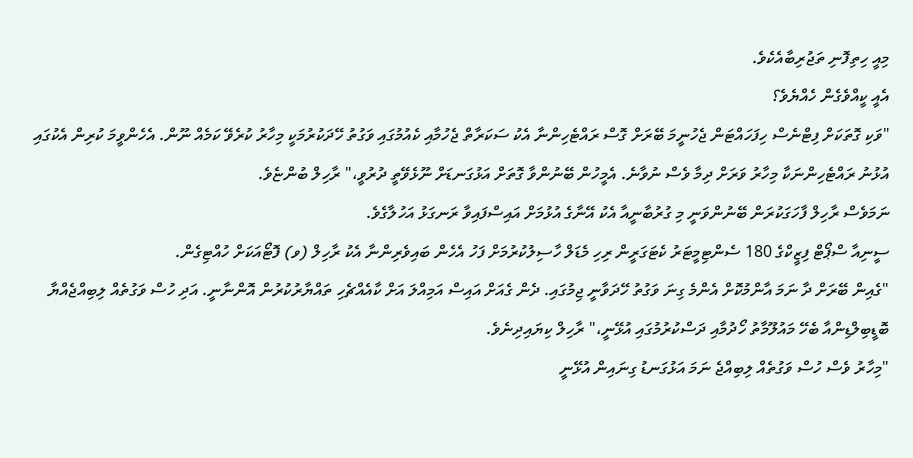މިއީ ހިތިފޮނި ތަޖުރިބާއެކެވެ.
އެއީ ކީއްވެގެން ހެއްޔެވެ؟
"ވަކި ގޮތަކަށް ފިޓްނެސް ހިފަހައްޓަން ޖެހުނީމަ ބޭރަށް ގޮސް ރައްޓެހިންނާ އެކު ސަކަރާތް ޖެހުމާއި ކެއުމުގައި ވަގުތު ހޭދަކުރުމަކީ މިހާރު ކުރެވޭ ކަމެއް ނޫން. އެހެންވީމަ ކުރިން އެކުގައި އުޅުނު ރައްޓެހިންނަކާ މިހާރު ވަރަށް ދިމާ ވެސް ނުވާނެ. އެމީހުން ބޭނުންވާ ގޮތަށް އަޅުގަނޑަށް ނޫޅެވޭތީ ދުރުވީ،" ރާހިލް ބުންޏެވެ.
ނަމަވެސް ރާހިލް ފާހަގަކުރަން ބޭނުންވަނީ މި ގުރުބާނީއާ އެކު އޭނާގެ އުޅުމަށް އައިސްފައިވާ ރަނގަޅު އަހުލާގެވެ.
ސީނިއާ ސްޕޯޓް ފިޒީކްގެ 180 ސެންޓިމީޓަރު ކެޓަގަރީން ރިހި މެޑަލް ހާސިލުކުރުމަށް ފަހު އެހެން ބައިވެރިންނާ އެކު ރާހިލް (ވ) ފޮޓޯއަކަށް ހުއްޓިގެން.
"ގެއިން ބޭރަށް ދާ ނަމަ އާންމުކޮށް އެންމެ ގިނަ ވަގުތު ހޭދަވާނީ ޖިމުގައި. ދެން ގެއަށް އައިސް އަމިއްލަ އަށް ކާއެއްޗެހި ތައްޔާރުކުރުން އޮންނާނީ. އަދި ހުސް ވަގުތެއް ލިބިއްޖެއްޔާ ބޮޑީބިލްޑިންއާ ބެހޭ މައުލޫމާތު ހޯދުމާއި ދަސްކުރުމުގައި އުޅޭނީ،" ރާހިލް ކިޔައިދިނެވެ.
"މިހާރު ވެސް ހުސް ވަގުތެއް ލިބިއްޖެ ނަމަ އަޅުގަނޑު ގިނައިން އުޅޭނީ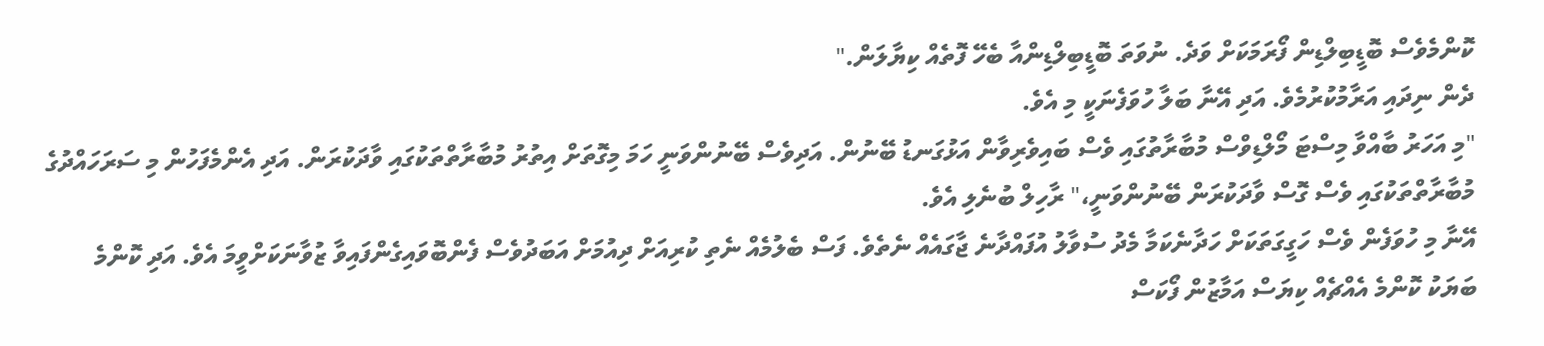ކޮންމެވެސް ބޮޑީބިލްޑިން ފޯރަމަކަށް ވަދެ. ނުވަތަ ބޮޑީބިލްޑިންއާ ބެހޭ ފޮތެއް ކިޔާލަން."
ދެން ނިދައި އަރާމުކުރުމެވެ. އަދި އޭނާ ބަލާ ހުވަފެނަކީ މި އެވެ.
"މި އަހަރު ބާއްވާ މިސްޓަ މޯލްޑިވްސް މުބާރާތުގައި ވެސް ބައިވެރިވާން އަޅުގަނޑު ބޭނުން. އަދިވެސް ބޭނުންވަނީ ހަމަ މިގޮތަށް އިތުރު މުބާރާތްތަކުގައި ވާދަކުރަން. އަދި އެންމެފަހުން މި ސަރަހައްދުގެ މުބާރާތްތަކުގައި ވެސް ގޮސް ވާދަކުރަން ބޭނުންވަނީ،" ރާހިލް ބުނެލި އެވެ.
އޭނާ މި ހުވަފެން ވެސް ހަގީގަތަކަށް ހަދާނެކަމާ މެދު ސުވާލު އުފައްދާނެ ޖާގައެއް ނެތެވެ. ފަސް ބެލުމެއް ނެތި ކުރިއަށް ދިއުމަށް އަބަދުވެސް ފެންބޮވައިގެންފައިވާ ޒުވާނަކަށްވީމަ އެވެ. އަދި ކޮންމެ ބަޔަކު ކޮންމެ އެއްޗެއް ކިޔަސް އަމާޒުން ފޯކަސް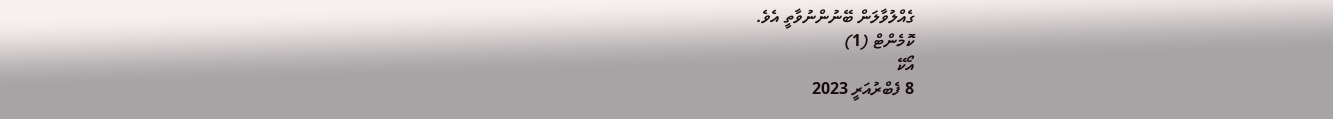ގެއްލުވާލަން ބޭނުންނުވާތީ އެވެ.
ކޮމެންޓް (1)
އޯކޭ
8 ފެބްރުއަރީ 2023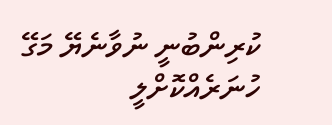ކުރިންބުނީ ނުވާނެޔޭ މަގޭ ހުނަރެއްކޮށްލީ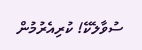ސުވާލެކޭ! ކުރިއެރުމުން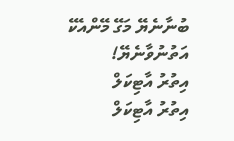ބުނާނެޔޭ މަގޭ މޭންއެކޭ އަތުނުވާނެޔޭ!
އިތުރު އާޓިކަލް
އިތުރު އާޓިކަލް